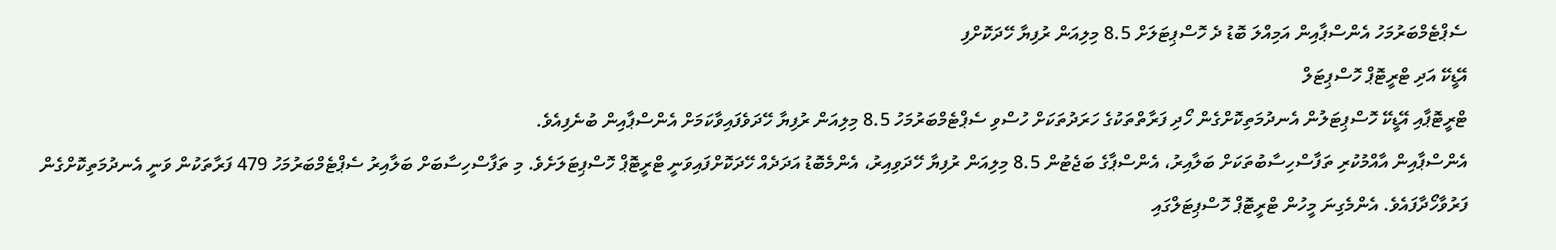ސެޕްޓެމްބަރުމަހު އެންސްޕާއިން އަމިއްލަ ބޮޑު ދެ ހޮސްޕިޓަލަށް 8.5 މިލިއަން ރުފިޔާ ހޭދަކޮށްފި
އޭޑީކޭ އަދި ޓްރީޓޮޕް ހޮސްޕިޓަލް
ޓްރީޓޮޕާއި އޭޑީކޭ ހޮސްޕިޓަލުން އެނދުމަތިކޮށްގެން ހޯދި ފަރާތްތަކުގެ ހަރަދުތަކަށް ހުސްވި ސެޕްޓެމްބަރުމަހު 8.5 މިލިއަން ރުފިޔާ ހޭދަވެފައިވާކަމަށް އެންސްޕާއިން ބުނެފިއެވެ.
އެންސްޕާއިން އާއްމުކުރި ތަފާސްހިސާބުތަކަށް ބަލާއިރު، އެންސްޕާގެ ބަޖެޓުން 8.5 މިލިއަން ރުފިޔާ ހޭދަވިއިރު، އެންމެބޮޑު އަދަދެއް ހޭދަކޮށްފައިވަނީ ޓްރީޓޮޕް ހޮސްޕިޓަލަށެވެ. މި ތަފާސްހިސާބަށް ބަލާއިރު ސެޕްޓެމްބަރުމަހު 479 ފަރާތަކުން ވަނީ އެނދުމަތިކޮށްގެން ފަރުވާހޯދާފައެވެ. އެންމެގިނަ މީހުން ޓްރީޓޮޕް ހޮސްޕިޓަލްގައި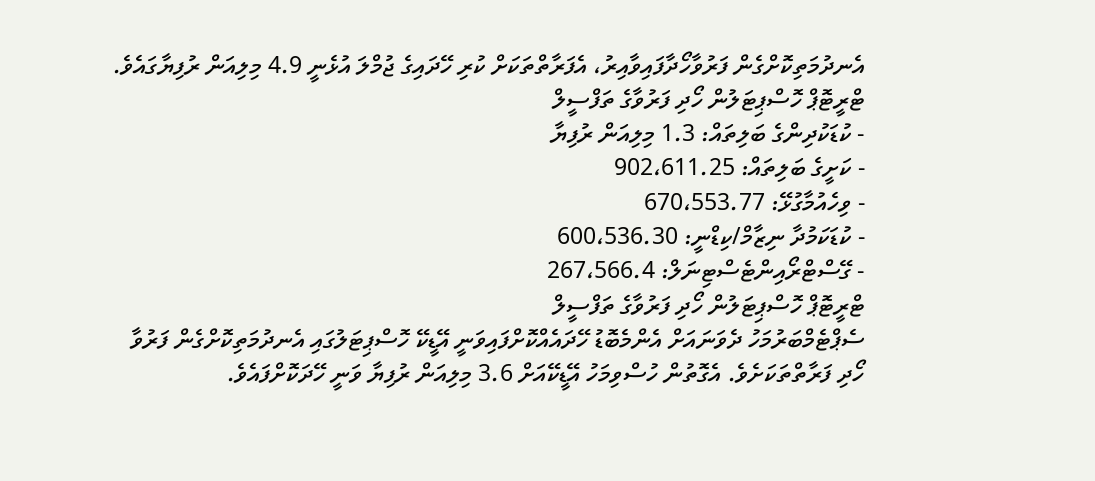އެނދުމަތިކޮށްގެން ފަރުވާހޯދާފައިވާއިރު، އެފަރާތްތަކަށް ކުރި ހޭދައިގެ ޖުމްލަ އުޅެނީ 4.9 މިލިއަން ރުފިޔާގައެވެ.
ޓްރީޓޮޕް ހޮސްޕިޓަލުން ހޯދި ފަރުވާގެ ތަފްސީލް
- ކުޑަކުދިންގެ ބަލިތައް: 1.3 މިލިއަން ރުފިޔާ
- ކަށީގެ ބަލިތައް: 902،611.25
- ވިހެއުމާގުޅޭ: 670،553.77
- ކުޑަކަމުދާ ނިޒާމް/ކިޑްނީ: 600،536.30
- ގޭސްޓްރޯއިންޓެސްޓިނަލް: 267،566.4
ޓްރީޓޮޕް ހޮސްޕިޓަލުން ހޯދި ފަރުވާގެ ތަފްސީލް
ސެޕްޓެމްބަރުމަހު ދެވަނައަށް އެންމެބޮޑު ހޭދައެއްކޮށްފައިވަނީ އޭޑީކޭ ހޮސްޕިޓަލުގައި އެނދުމަތިކޮށްގެން ފަރުވާ ހޯދި ފަރާތްތަކަށެވެ. އެގޮތުން ހުސްވިމަހު އޭޑީކޭއަށް 3.6 މިލިއަން ރުފިޔާ ވަނީ ހޭދަކޮށްފައެވެ.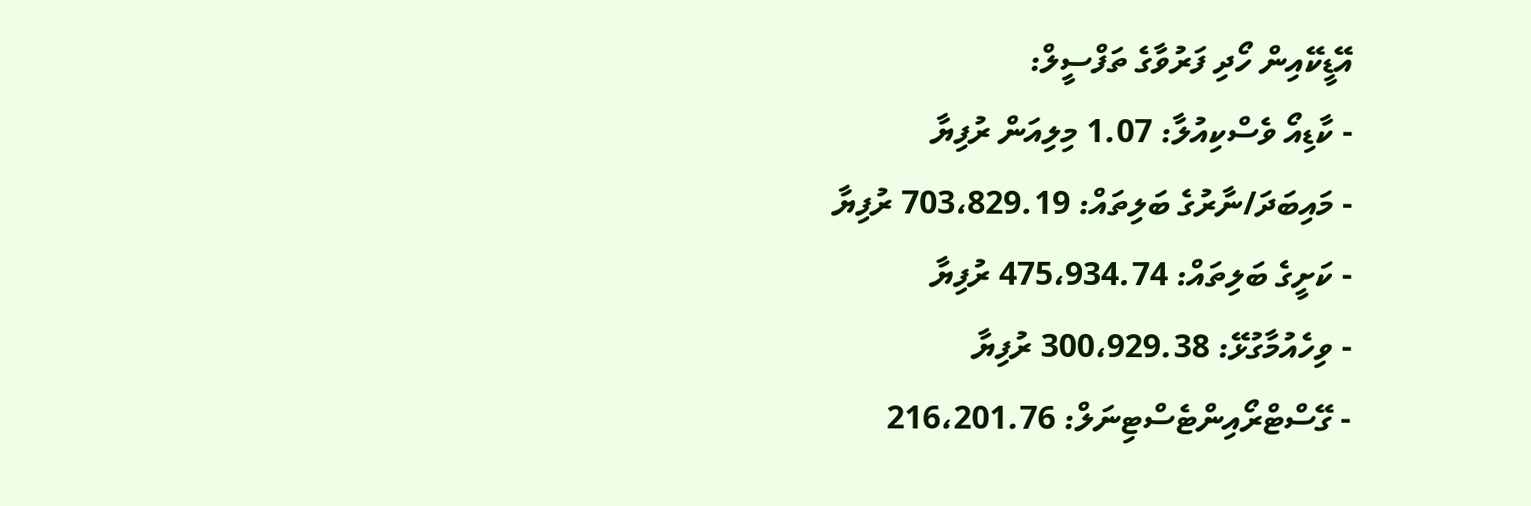އޭޑީކޭއިން ހޯދި ފަރުވާގެ ތަފްސީލް:
- ކާޑިއޯ ވެސްކިއުލާ: 1.07 މިލިއަން ރުފިޔާ
- މައިބަދަ/ނާރުގެ ބަލިތައް: 703،829.19 ރުފިޔާ
- ކަށީގެ ބަލިތައް: 475،934.74 ރުފިޔާ
- ވިހެއުމާގުޅޭ: 300،929.38 ރުފިޔާ
- ގޭސްޓްރޯއިންޓެސްޓިނަލް: 216،201.76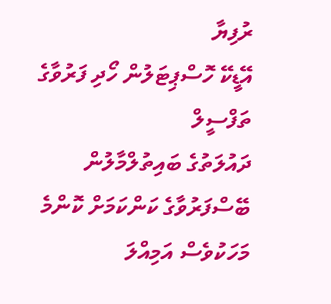ރުފިޔާ
އޭޑީކޭ ހޮސްޕިޓަލުން ހޯދި ފަރުވާގެ ތަފްސީލް
ދައުލަތުގެ ބައިތުލްމާލުން ބޭސްފަރުވާގެ ކަންކަމަށް ކޮންމެ މަހަކުވެސް އަމިއްލަ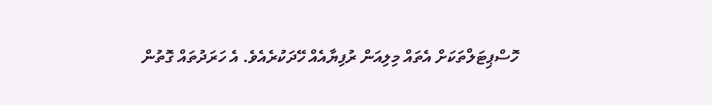ހޮސްޕިޓަލްތަކަށް އެތައް މިލިއަން ރުފިޔާއެއް ހޭދަކުރެއެވެ. އެ ހަރަދުތައް ގޮތުން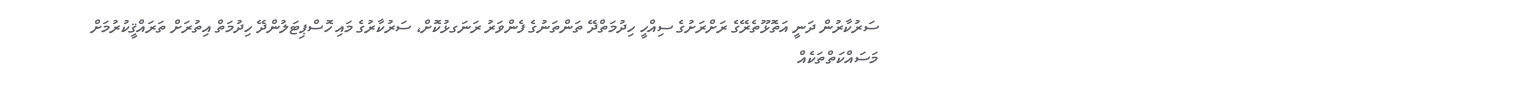ސަރުކާރުން ދަނީ އަތޮޅޫތެރޭގެ ރަށްރަށުގެ ސިއްހީ ހިދުމަތްދޭ ތަންތަނުގެ ފެންވަރު ރަނަގޅުކޮށް، ސަރުކާރުގެ މައި ހޮސްޕިޓަލުންދޭ ހިދުމަތް އިތުރަށް ތަރައްޤީކުރުމަށް މަސައްކަތްތަކެއް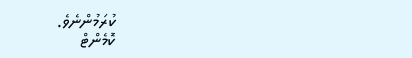ކުރަމުންނެވެ.
ކޮމެންޓް